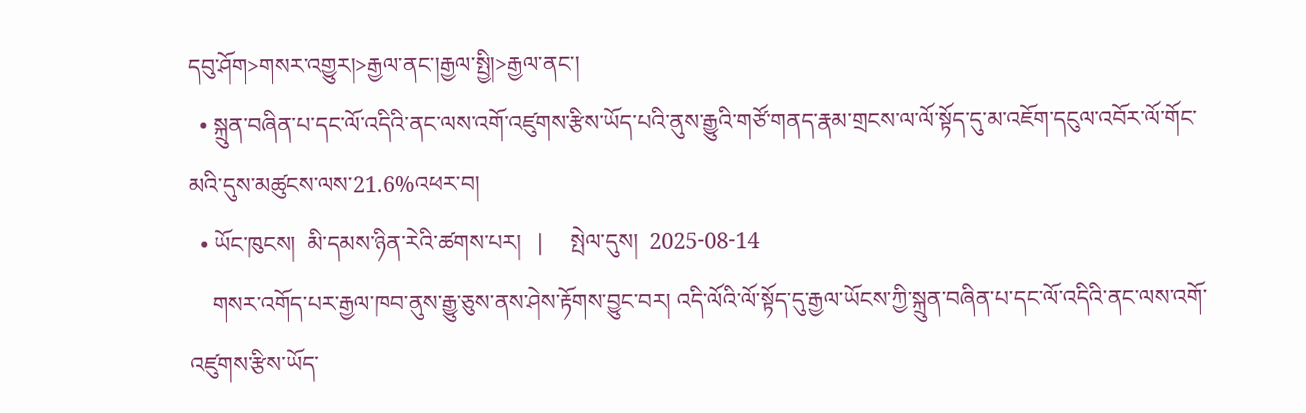དབུ་ཤོག>གསར་འགྱུར།>རྒྱལ་ནང་།རྒྱལ་སྤྱི།>རྒྱལ་ནང་།
  • སྐྲུན་བཞིན་པ་དང་ལོ་འདིའི་ནང་ལས་འགོ་འཛུགས་རྩིས་ཡོད་པའི་ནུས་རྒྱུའི་གཙོ་གནད་རྣམ་གྲངས་ལ་ལོ་སྟོད་དུ་མ་འཇོག་དངུལ་འབོར་ལོ་གོང་མའི་དུས་མཚུངས་ལས་21.6%འཕར་བ།
  • ཡོང་ཁུངས།  མི་དམས་ཉིན་རེའི་ཚགས་པར།   |     སྤེལ་དུས།  2025-08-14
    གསར་འགོད་པར་རྒྱལ་ཁབ་ནུས་རྒྱུ་ཅུས་ནས་ཤེས་རྟོགས་བྱུང་བར། འདི་ལོའི་ལོ་སྟོད་དུ་རྒྱལ་ཡོངས་ཀྱི་སྐྲུན་བཞིན་པ་དང་ལོ་འདིའི་ནང་ལས་འགོ་འཛུགས་རྩིས་ཡོད་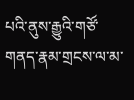པའི་ནུས་རྒྱུའི་གཙོ་གནད་རྣམ་གྲངས་ལ་མ་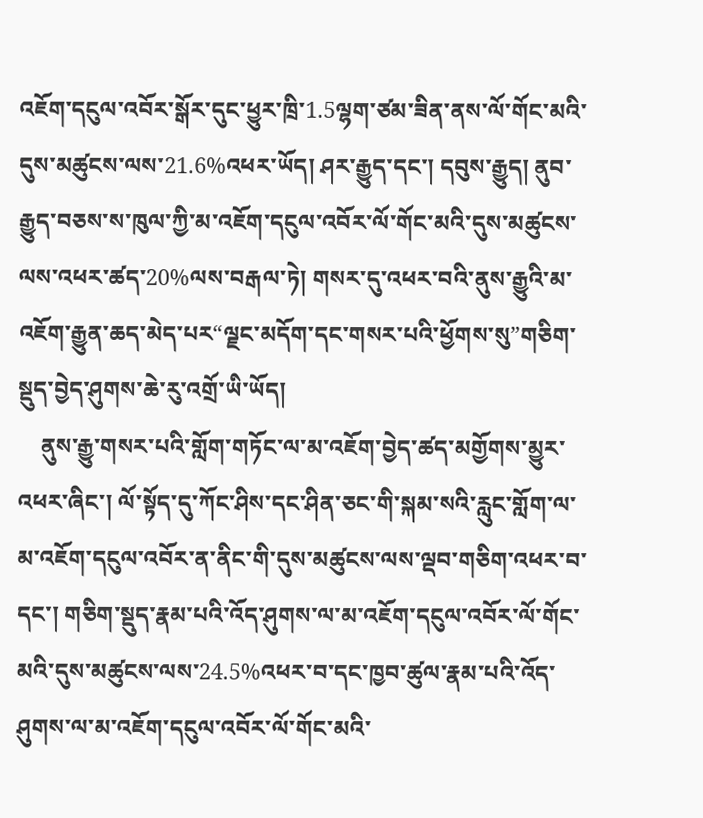འཇོག་དངུལ་འབོར་སྒོར་དུང་ཕྱུར་ཁྲི་1.5ལྷག་ཙམ་ཟིན་ནས་ལོ་གོང་མའི་དུས་མཚུངས་ལས་21.6%འཕར་ཡོད། ཤར་རྒྱུད་དང་། དབུས་རྒྱུད། ནུབ་རྒྱུད་བཅས་ས་ཁུལ་ཀྱི་མ་འཇོག་དངུལ་འབོར་ལོ་གོང་མའི་དུས་མཚུངས་ལས་འཕར་ཚད་20%ལས་བརྒལ་ཏེ། གསར་དུ་འཕར་བའི་ནུས་རྒྱུའི་མ་འཇོག་རྒྱུན་ཆད་མེད་པར“ལྗང་མདོག་དང་གསར་པའི་ཕྱོགས་སུ”གཅིག་སྡུད་བྱེད་ཤུགས་ཆེ་རུ་འགྲོ་ཡི་ཡོད།
    ནུས་རྒྱུ་གསར་པའི་གློག་གཏོང་ལ་མ་འཇོག་བྱེད་ཚད་མགྱོགས་མྱུར་འཕར་ཞིང་། ལོ་སྟོད་དུ་ཀོང་ཤིས་དང་ཤིན་ཅང་གི་སྐམ་སའི་རླུང་གློག་ལ་མ་འཇོག་དངུལ་འབོར་ན་ནིང་གི་དུས་མཚུངས་ལས་ལྡབ་གཅིག་འཕར་བ་དང་། གཅིག་སྡུད་རྣམ་པའི་འོད་ཤུགས་ལ་མ་འཇོག་དངུལ་འབོར་ལོ་གོང་མའི་དུས་མཚུངས་ལས་24.5%འཕར་བ་དང་ཁྱབ་ཚུལ་རྣམ་པའི་འོད་ཤུགས་ལ་མ་འཇོག་དངུལ་འབོར་ལོ་གོང་མའི་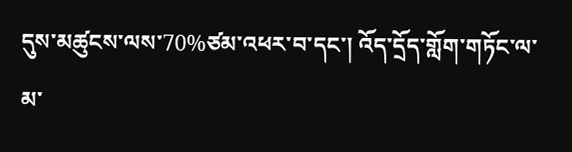དུས་མཚུངས་ལས་70%ཙམ་འཕར་བ་དང་། འོད་དྲོད་གློག་གཏོང་ལ་མ་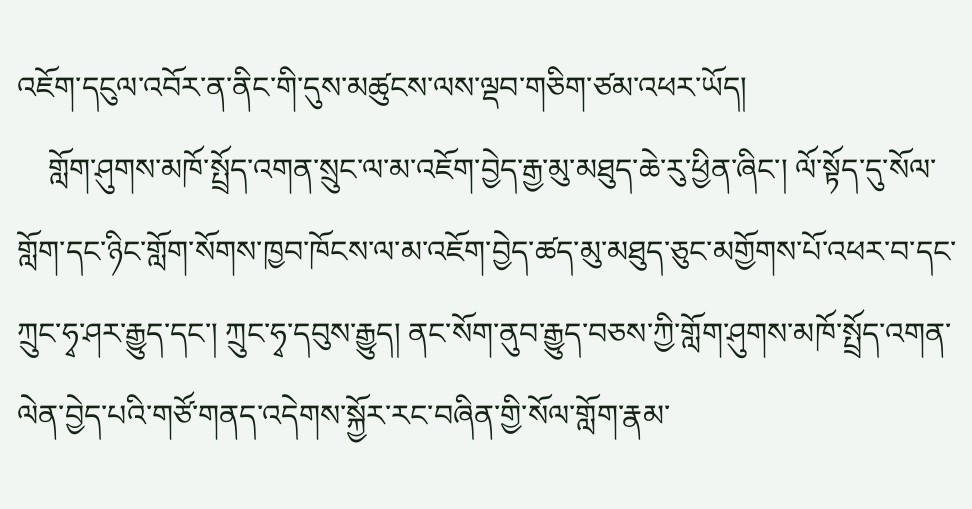འཇོག་དངུལ་འབོར་ན་ནིང་གི་དུས་མཚུངས་ལས་ལྡབ་གཅིག་ཙམ་འཕར་ཡོད།
    གློག་ཤུགས་མཁོ་སྤྲོད་འགན་སྲུང་ལ་མ་འཇོག་བྱེད་རྒྱ་མུ་མཐུད་ཆེ་རུ་ཕྱིན་ཞིང་། ལོ་སྟོད་དུ་སོལ་གློག་དང་ཉིང་གློག་སོགས་ཁྱབ་ཁོངས་ལ་མ་འཇོག་བྱེད་ཚད་མུ་མཐུད་ཅུང་མགྱོགས་པོ་འཕར་བ་དང་ཀྲུང་ཧྭ་ཤར་རྒྱུད་དང་། ཀྲུང་ཧྭ་དབུས་རྒྱུད། ནང་སོག་ནུབ་རྒྱུད་བཅས་ཀྱི་གློག་ཤུགས་མཁོ་སྤྲོད་འགན་ལེན་བྱེད་པའི་གཙོ་གནད་འདེགས་སྐྱོར་རང་བཞིན་གྱི་སོལ་གློག་རྣམ་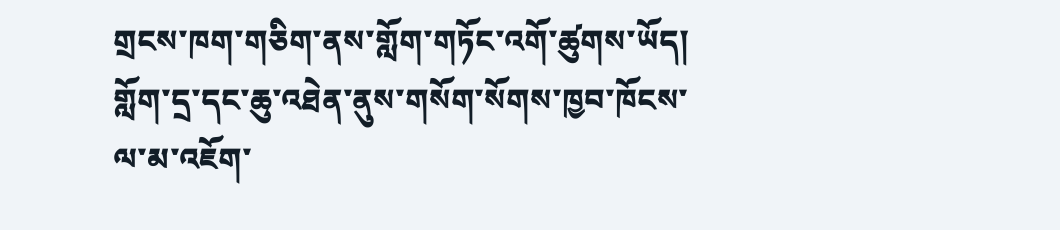གྲངས་ཁག་གཅིག་ནས་གློག་གཏོང་འགོ་ཚུགས་ཡོད། གློག་དྲ་དང་ཆུ་འཐེན་ནུས་གསོག་སོགས་ཁྱབ་ཁོངས་ལ་མ་འཇོག་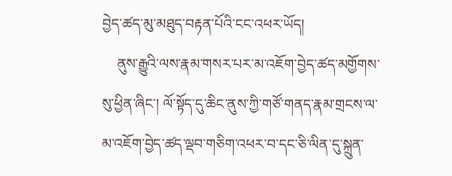བྱེད་ཚད་མུ་མཐུད་བརྟན་པོའི་ངང་འཕར་ཡོད།
    ནུས་རྒྱུའི་ལས་རྣམ་གསར་པར་མ་འཇོག་བྱེད་ཚད་མགྱོགས་སུ་ཕྱིན་ཞིང་། ལོ་སྟོད་དུ་ཆིང་ནུས་ཀྱི་གཙོ་གནད་རྣམ་གྲངས་ལ་མ་འཇོག་བྱེད་ཚད་ལྡབ་གཅིག་འཕར་བ་དང་ཅི་ལིན་དུ་སྐྲུན་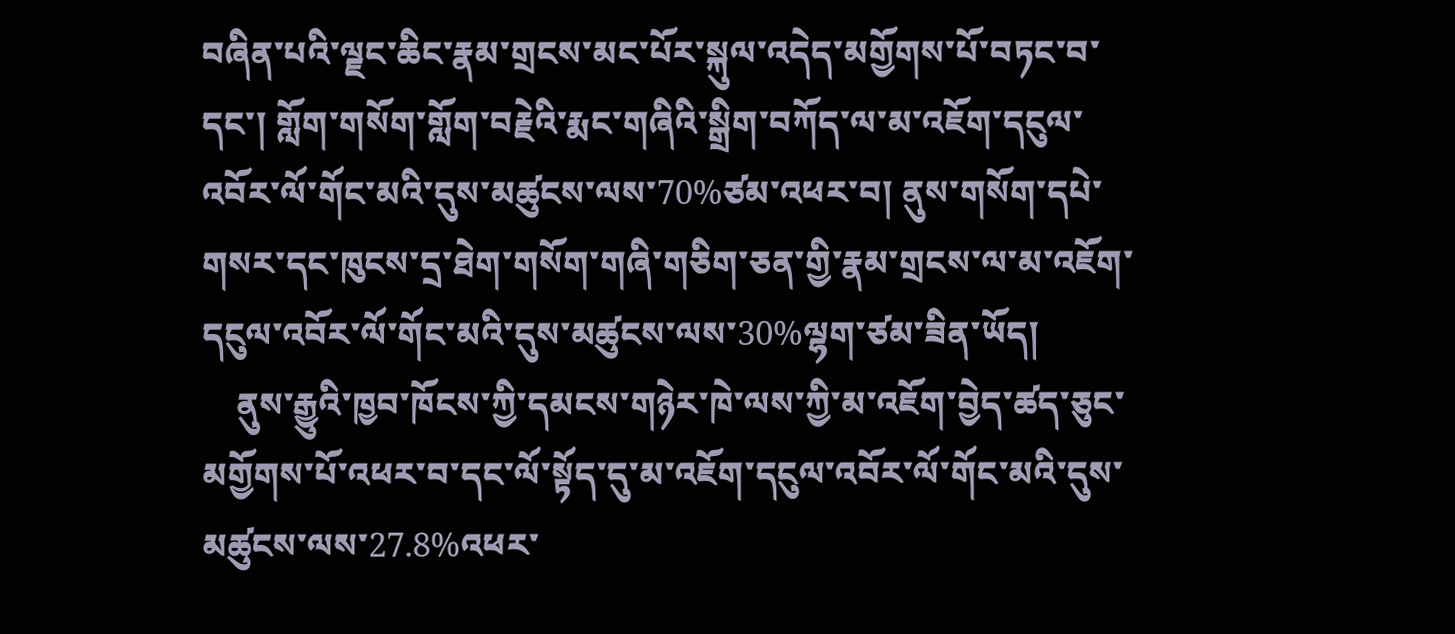བཞིན་པའི་ལྗང་ཆིང་རྣམ་གྲངས་མང་པོར་སྐུལ་འདེད་མགྱོགས་པོ་བཏང་བ་དང་། གློག་གསོག་གློག་བརྗེའི་རྨང་གཞིའི་སྒྲིག་བཀོད་ལ་མ་འཇོག་དངུལ་འབོར་ལོ་གོང་མའི་དུས་མཚུངས་ལས་70%ཙམ་འཕར་བ། ནུས་གསོག་དཔེ་གསར་དང་ཁུངས་དྲ་ཐེག་གསོག་གཞི་གཅིག་ཅན་གྱི་རྣམ་གྲངས་ལ་མ་འཇོག་དངུལ་འབོར་ལོ་གོང་མའི་དུས་མཚུངས་ལས་30%ལྷག་ཙམ་ཟིན་ཡོད།
    ནུས་རྒྱུའི་ཁྱབ་ཁོངས་ཀྱི་དམངས་གཉེར་ཁེ་ལས་ཀྱི་མ་འཇོག་བྱེད་ཚད་ཅུང་མགྱོགས་པོ་འཕར་བ་དང་ལོ་སྟོད་དུ་མ་འཇོག་དངུལ་འབོར་ལོ་གོང་མའི་དུས་མཚུངས་ལས་27.8%འཕར་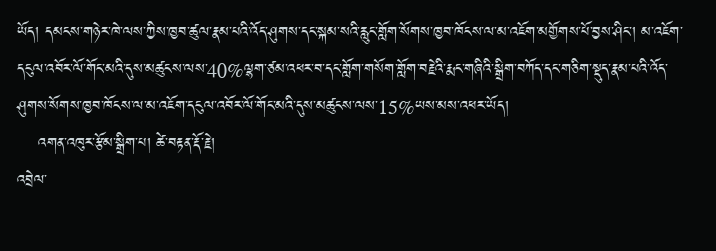ཡོད། དམངས་གཉེར་ཁེ་ལས་ཀྱིས་ཁྱབ་ཚུལ་རྣམ་པའི་འོད་ཤུགས་དང་སྐམ་སའི་རླུང་གློག་སོགས་ཁྱབ་ཁོངས་ལ་མ་འཇོག་མགྱོགས་པོ་བྱས་ཤིང་། མ་འཇོག་དངུལ་འབོར་ལོ་གོང་མའི་དུས་མཚུངས་ལས་40%ལྷག་ཙམ་འཕར་བ་དང་གློག་གསོག་གློག་བརྗེའི་རྨང་གཞིའི་སྒྲིག་བཀོད་དང་གཅིག་སྡུད་རྣམ་པའི་འོད་ཤུགས་སོགས་ཁྱབ་ཁོངས་ལ་མ་འཇོག་དངུལ་འབོར་ལོ་གོང་མའི་དུས་མཚུངས་ལས་15%ཡས་མས་འཕར་ཡོད།
    འགན་འཁུར་རྩོམ་སྒྲིག་པ། ཚེ་བརྟན་རྡོ་རྗེ།
འབྲེལ་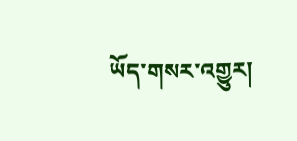ཡོད་གསར་འགྱུར།